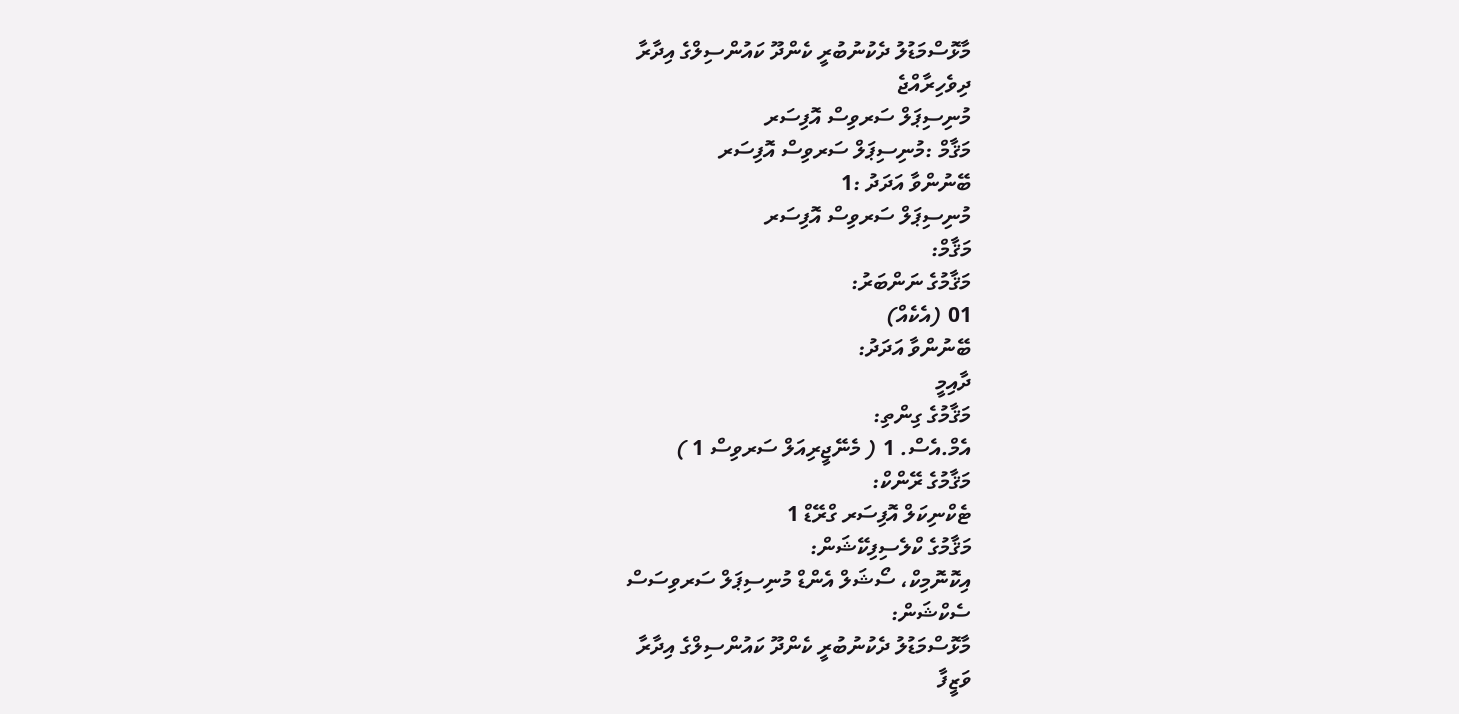މާޅޮސްމަޑުލު ދެކުނުބުރީ ކެންދޫ ކައުންސިލްގެ އިދާރާ
ދިވެހިރާއްޖެ
މުނިސިޕަލް ސަރވިސް އޮފިސަރ
މަޤާމް :މުނިސިޕަލް ސަރވިސް އޮފިސަރ
ބޭނުންވާ އަދަދު :1
މުނިސިޕަލް ސަރވިސް އޮފިސަރ
މަޤާމް:
މަޤާމުގެ ނަންބަރު:
01 (އެކެއް)
ބޭނުންވާ އަދަދު:
ދާއިމީ
މަޤާމުގެ ގިންތި:
އެމް.އެސް. 1 ( މެނޭޖީރިއަލް ސަރވިސް 1 )
މަޤާމުގެ ރޭންކް:
ޓެކްނިކަލް އޮފިސަރ ގްރޭޑް 1
މަޤާމުގެ ކްލެސިފިކޭޝަން:
އިކޮނޮމިކް، ސޯޝަލް އެންޑް މުނިސިޕަލް ސަރވިސަސް
ސެކްޝަން:
މާޅޮސްމަޑުލު ދެކުނުބުރީ ކެންދޫ ކައުންސިލްގެ އިދާރާ
ވަޒީފާ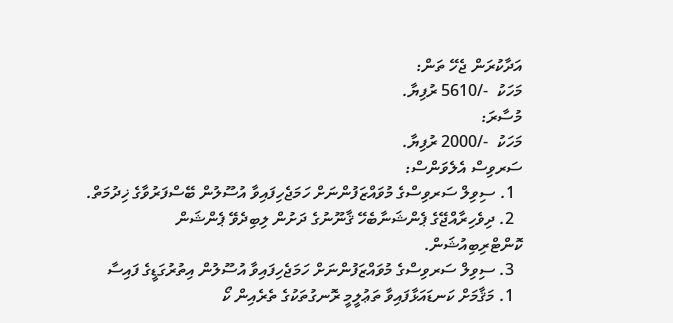އަދާކުރަން ޖެހޭ ތަން:
މަހަކު  -/5610 ރުފިޔާ.
މުސާރަ:
މަހަކު  -/2000 ރުފިޔާ.
ސަރވިސް އެލެވަންސް:
  1. ސިވިލް ސަރވިސްގެ މުވައްޒަފުންނަށް ހަމަޖެހިފައިވާ އުސޫލުން ބޭސްފަރުވާގެ ޚިދުމަތް.
  2. ދިވެހިރާއްޖޭގެ ޕެންޝަނާބެހޭ ޤާނޫނުގެ ދަށުން ލިބިދެވޭ ޕެންޝަން ކޮންޓްރިބިއުޝަން.
  3. ސިވިލް ސަރވިސްގެ މުވައްޒަފުންނަށް ހަމަޖެހިފައިވާ އުސޫލުން އިތުރުގަޑީގެ ފައިސާ
  1. މަޤާމަށް ކަނޑައަޅާފައިވާ ތަޢުލީމީ ރޮނގުތަކުގެ ތެރެއިން ކޯ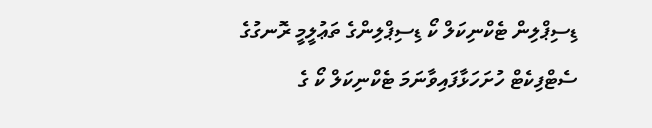ޑިސިޕްލިން ޓެކްނިކަލް ކޯ ޑިސިޕްލިންގެ ތަޢުލީމީ ރޮނގުގެ ސެޓްފިކެޓް ހުށަހަޅާފައިވާނަމަ ޓެކްނިކަލް ކޯ ގެ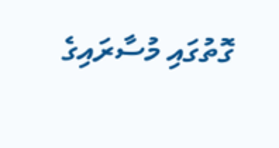ގޮތުގައި މުސާރައިގެ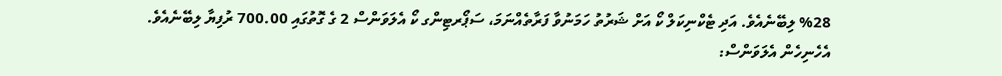%28 ލިބޭނެއެވެ. އަދި ޓެކްނިކަލް ކޯ އަށް ޝަރުތު ހަމަނުވާ ފަރާތެއްނަމަ، ސަޕޯރޓިންގ ކޯ އެލަވަންސް 2 ގެ ގޮތުގައި 700.00 ރުފިޔާ ލިބޭނެއެވެ.
އެހެނިހެން އެލަވަންސް: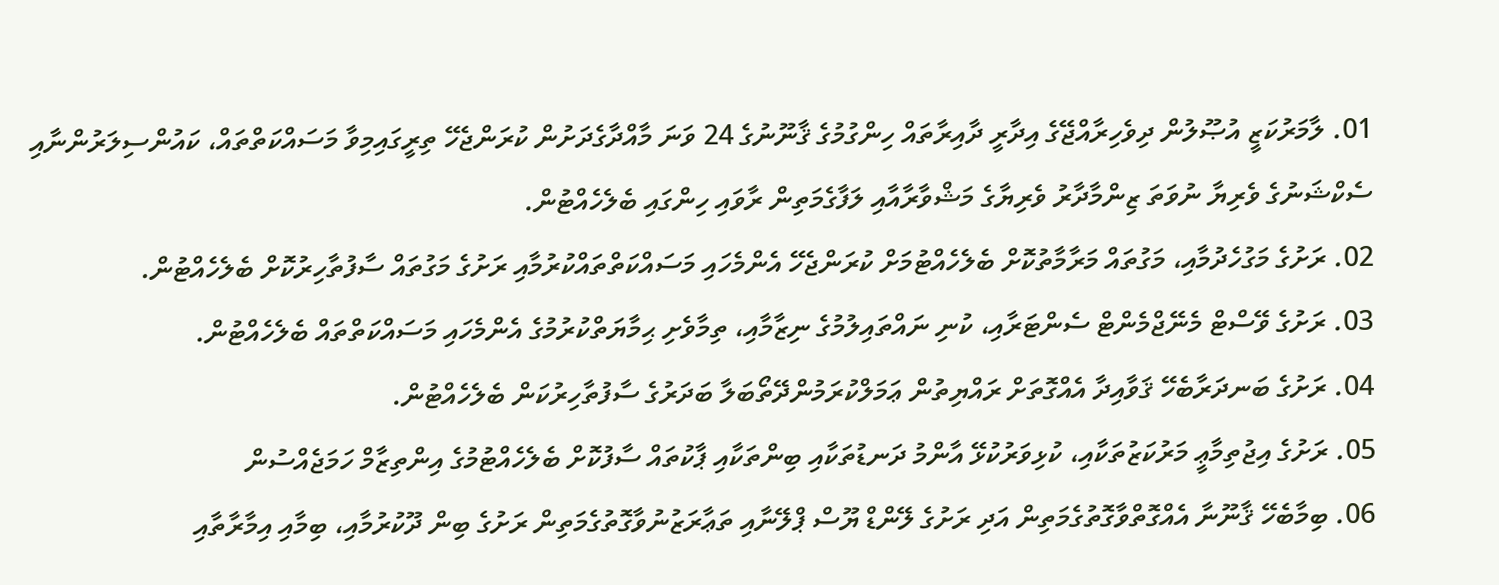01. ލާމަރުކަޒީ އުޞޫލުން ދިވެހިރާއްޖޭގެ އިދާރީ ދާއިރާތައް ހިންގުމުގެ ޤާނޫނުގެ 24 ވަނަ މާއްދާގެދަށުން ކުރަންޖެހޭ ތިރީގައިމިވާ މަސައްކަތްތައް، ކައުންސިލަރުންނާއި ސެކްޝަނުގެ ވެރިޔާ ނުވަތަ ޒިންމާދާރު ވެރިޔާގެ މަޝްވާރާއާއި ލަފާގެމަތިން ރާވައި ހިންގައި ބެލެހެއްޓުން.
02. ރަށުގެ މަގުހެދުމާއި، މަގުތައް މަރާމާތުކޮށް ބެލެހެއްޓުމަށް ކުރަންޖެހޭ އެންމެހައި މަސައްކަތްތައްކުރުމާއި ރަށުގެ މަގުތައް ސާފުތާހިރުކޮށް ބެލެހެއްޓުން.
03. ރަށުގެ ވޭސްޓް މެނޭޖްމެންޓް ސެންޓަރާއި، ކުނި ނައްތައިލުމުގެ ނިޒާމާއި، ތިމާވެށި ޙިމާޔަތްކުރުމުގެ އެންމެހައި މަސައްކަތްތައް ބެލެހެއްޓުން.
04. ރަށުގެ ބަނދަރާބެހޭ ޤަވާއިދާ އެއްގޮތަށް ރައްޔިތުން ޢަމަލްކުރަމުންދޭތޯބަލާ ބަދަރުގެ ސާފުތާހިރުކަން ބެލެހެއްޓުން.
05. ރަށުގެ އިޖުތިމާޢީ މަރުކަޒުތަކާއި، ކުޅިވަރުކުޅޭ އާންމު ދަނޑުތަކާއި ބިންތަކާއި ޕާކުތައް ސާފުކޮށް ބެލެހެއްޓުމުގެ އިންތިޒާމް ހަމަޖެއްސުން
06. ބިމާބެހޭ ޤާނޫނާ އެއްގޮތްވާގޮތުގެމަތިން އަދި ރަށުގެ ލޭންޑް ޔޫސް ޕްލޭނާއި ތަޢާރަޒުނުވާގޮތުގެމަތިން ރަށުގެ ބިން ދޫކުރުމާއި، ބިމާއި އިމާރާތާއި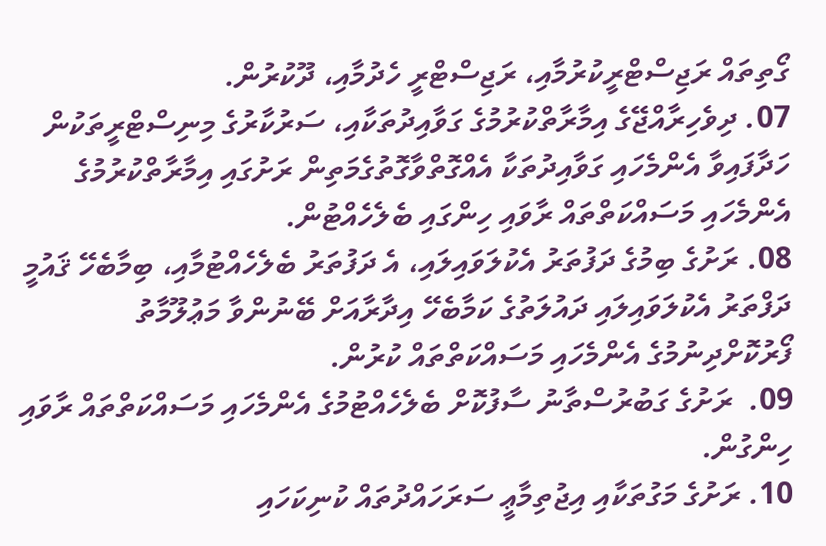ގޯތިތައް ރަޖިސްޓްރީކުރުމާއި، ރަޖިސްޓްރީ ހެދުމާއި، ދޫކުރުން.
07. ދިވެހިރާއްޖޭގެ އިމާރާތްކުރުމުގެ ގަވާއިދުތަކާއި، ސަރުކާރުގެ މިނިސްޓްރީތަކުން ހަދާފައިވާ އެންމެހައި ގަވާއިދުތަކާ އެއްގޮތްވާގޮތުގެމަތިން ރަށުގައި އިމާރާތްކުރުމުގެ އެންމެހައި މަސައްކަތްތައް ރާވައި ހިންގައި ބެލެހެއްޓުން.
08. ރަށުގެ ބިމުގެ ދަފުތަރު އެކުލަވައިލައި، އެ ދަފުތަރު ބެލެހެއްޓުމާއި، ބިމާބެހޭ ޤައުމީ ދަފްތަރު އެކުލަވައިލައި ދައުލަތުގެ ކަމާބެހޭ އިދާރާއަށް ބޭނުންވާ މަޢުލޫމާތު ފޯރުކޮށްދިނުމުގެ އެންމެހައި މަސައްކަތްތައް ކުރުން.
09.  ރަށުގެ ގަބުރުސްތާނު ސާފުކޮށް ބެލެހެއްޓުމުގެ އެންމެހައި މަސައްކަތްތައް ރާވައި ހިންގުން.
10. ރަށުގެ މަގުތަކާއި އިޖުތިމާޢީ ސަރަހައްދުތައް ކުނިކަހައި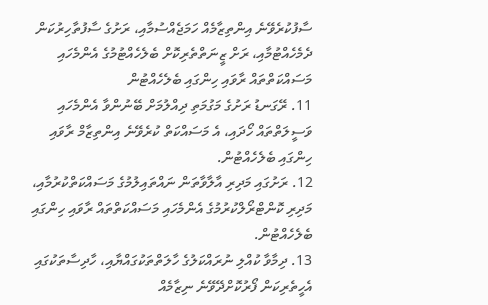ސާފުކުރެވޭނެ އިންތިޒާމެއް ހަމަޖެއްސުމާއި، ރަށުގެ ސާފުތާހިރުކަން ދެމެހެއްޓުމާއި، ރަށް ޒީނަތްތެރިކޮށް ބެލެހެއްޓުމުގެ އެންމެހައި މަސައްކަތްތައް ރާވައި ހިންގައި ބެލެހެއްޓުން
11. ރޭގަނޑު ރަށުގެ މަގުމަތި ދިއްލުމަށް ބޭނުންވާ އެންމެހައި ވަސީލަތްތައް ހޯދައި، އެ މަސައްކަތް ކުރެވޭނެ އިންތިޒާމް ރާވައި ހިންގައި ބެލެހެއްޓުން.
12. ރަށުގައި މަދިރި އާލާވާތަން ނައްތައިލުމުގެ މަސައްކަތްކުރުމާއި، މަދިރި ކޮންޓްރޯލްކުރުމުގެ އެންމެހައި މަސައްކަތްތައް ރާވައި ހިންގައި ބެލެހެއްޓުން.
13. ދިމާވާ ކުއްލި ނުރައްކަލުގެ ހާލަތްތަކުގައްޔާއި، ހާދިސާތަކުގައި އެހީތެރިކަން ފޯރުކޮށްދޭވޭނެ ނިޒާމެއް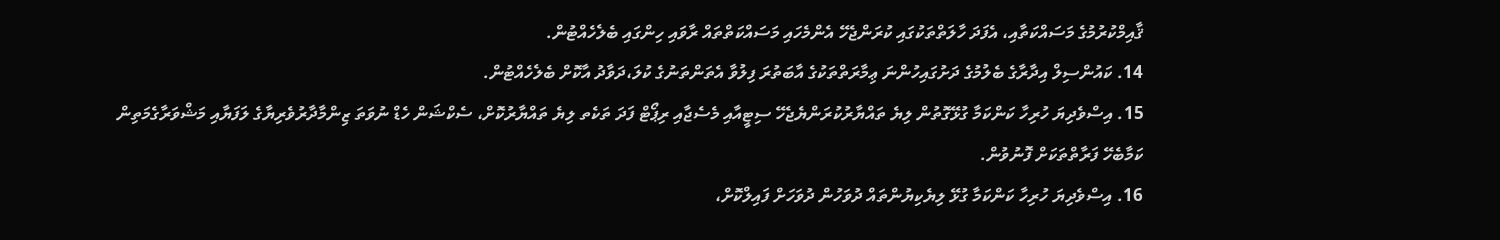ޤާއިމްކުރުމުގެ މަސައްކަތާއި، އެފަދަ ހާލަތްތަކުގައި ކުރަންޖެހޭ އެންމެހައި މަސައްކަތްތައް ރާވައި ހިންގައި ބެލެހެއްޓުން.
14. ކައުންސިލް އިދާރާގެ ބެލުމުގެ ދަށުގައިހުންނަ ޢިމާރަތްތަކުގެ އާބަތުރަ ފިލުވާ އެތަންތަނުގެ ކުލަ،ދަވާދު އާކޮށް ބެލެހެއްޓުން.
15. އިސްވެދިޔަ ހުރިހާ ކަންކަމާ ގުޅޭގޮތުން ލިޔެ ތައްޔާރުކުރަންޔެޖެހޭ ސިޓީއާއި މެސެޖާއި ރިޕޯޓް ފަދަ ތަކެތ ލިޔެ ތައްޔާރުކޮށް، ސެކްޝަން ހެޑް ނުވަތަ ޒިންމާދާރުވެރިޔާގެ ލަފަޔާއި މަޝްވަރާގެމަތިން ކަމާބެހޭ ފަރާތްތަކަށް ފޮނުވުން.
16. އިސްވެދިޔަ ހުރިހާ ކަންކަމާ ގުޅޭ ލިޔެކިޔުންތައް ދުވަހުން ދުވަހަށް ފައިލްކޮށް،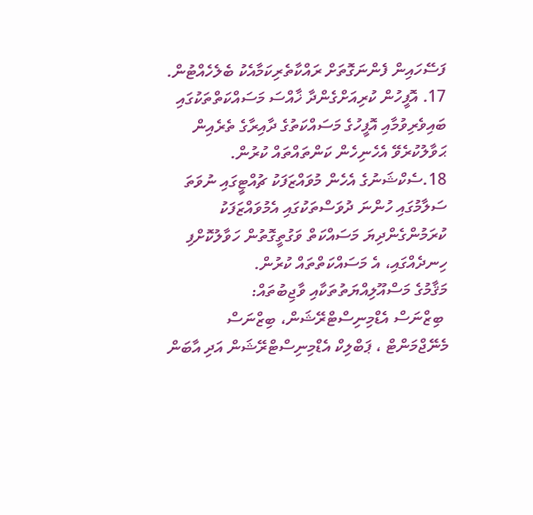ފަސޭހައިން ފެންނަގޮތަށް ރައްކާތެރިކަމާއެކު ބެލެހެއްޓުން.
17. އޮފީހުން ކުރިއަށްގެންދާ ޚާއްސަ މަސައްކަތްތަކުގައި ބައިވެރިވުމާއި އޮފީހުގެ މަސައްކަތުގެ ދާއިރާގެ ތެރެއިން ޙަވާލުކުރެވޭ އެހެނިހެން ކަންތައްތައް ކުރުން.
18.ސެކްޝަނުގެ އެހެން މުވައްޒަފަކު ޗުއްޓީގައި ނުވަތަ ސަލާމުގައި ހުންނަ ދުވަސްތަކުގައި އެމުވައްޒަފަކު ކުރަމުންގެންދިޔަ މަސައްކަތް ވަގުތީގޮތުން ހަވާލުކޮށްފި ހިނދެއްގައި، އެ މަސައްކަތްތައް ކުރުން.
މަޤާމުގެ މަސްއޫލިއްޔަތުތަކާއި ވާޖިބުތައް:
 ބިޒްނަސް އެޑްމިނިސްޓްރޭޝަން، ބިޒްނަސް މެނޭޖްމަންޓް ، ޕަބްލިކް އެޑްމިނިސްޓްރޭޝަން އަދި އާބަން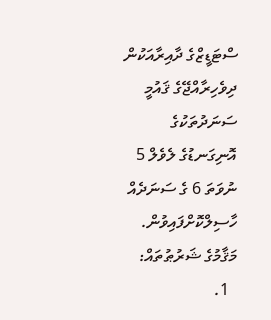ސްޓަޑީޒްގެ ދާއިރާއަކުން ދިވެހިރާއްޖޭގެ ޤައުމީ ސަނަދުތަކުގެ އޮނިގަނޑުގެ ލެވެލް 5 ނުވަތަ 6 ގެ ސަނަދެއް ހާސިލްކޮށްފައިވުން.
މަޤާމުގެ ޝަރުޠުތައް:
  1.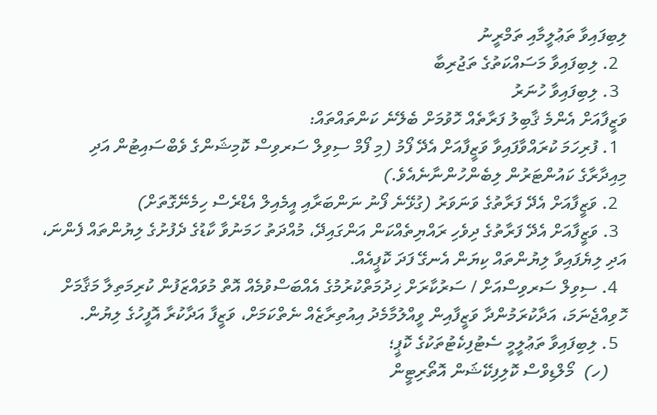ލިބިފައިވާ ތަޢުލީމާއި ތަމްރީނު
  2. ލިބިފައިވާ މަސައްކަތުގެ ތަޖުރިބާ
  3. ލިބިފައިވާ ހުނަރު
ވަޒީފާއަށް އެންމެ ޤާބިލު ފަރާތެއް ހޮވުމަށް ބެލޭނެ ކަންތައްތައް:
  1. ފުރިހަމަ ކުރައްވާފައިވާ ވަޒީފާއަށް އެދޭ ފޯމު (މި ފޯމް ސިވިލް ސަރވިސް ކޮމިޝަންގެ ވެބްސައިޓުން އަދި މިއިދާރާގެ ކައުންޓަރުން ލިބެންހުންނާނެއެވެ.)
  2. ވަޒީފާއަށް އެދޭ ފަރާތުގެ ވަނަވަރު (ގުޅޭނެ ފޯނު ނަންބަރާއި އީމެއިލް އެޑްރެސް ހިމެނޭގޮތަށް)
  3. ވަޒީފާއަށް އެދޭ ފަރާތުގެ ދިވެހި ރައްޔިތެއްކަން އަންގައިދޭ، މުއްދަތު ހަމަނުވާ ކާޑުގެ ދެފުށުގެ ލިޔުންތައް ފެންނަ، އަދި ލިޔެފައިވާ ލިޔުންތައް ކިޔަން އެނގޭ ފަދަ ކޮޕީއެއް.
  4. ސިވިލް ސަރވިސްއަށް / ސަރުކާރަށް ޚިދުމަތްކުރުމުގެ އެއްބަސްވުމެއް އޮތް މުވައްޒަފުން ކުރިމަތިލާ މަޤާމަށް ހޮވިއްޖެނަމަ، އަދާކުރަމުންދާ ވަޒީފާއިން ވީއްލުމާމެދު އިއުތިރާޒެއް ނެތްކަމަށް، ވަޒީފާ އަދާކުރާ އޮފީހުގެ ލިޔުން.
  5. ލިބިފައިވާ ތަޢުލީމީ ސެޓުފިކެޓުތަކުގެ ކޮޕީ؛
    (ހ)  މޯލްޑިވްސް ކޮލިފިކޭޝަން އޮތޯރިޓީން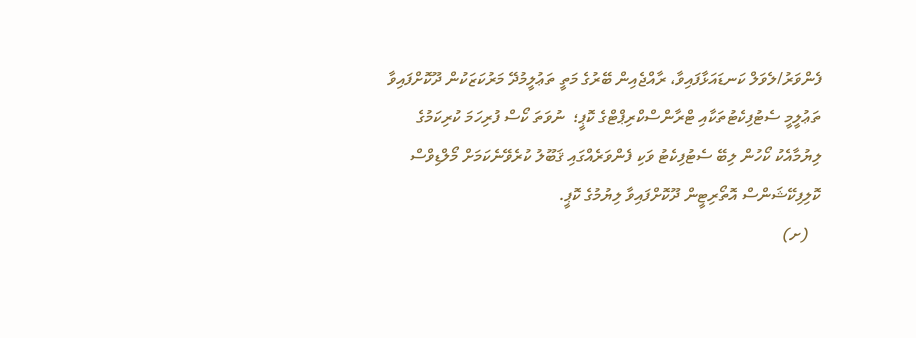ފެންވަރު/ލެވަލް ކަނޑައަޅާފައިވާ، ރާއްޖެއިން ބޭރުގެ މަތީ ތަޢުލީމުދޭ މަރުކަޒަކުން ދޫކޮށްފައިވާ ތަޢުލީމީ ސެޓުފިކެޓުތަކާއި ޓްރާންސްކްރިޕްޓްގެ ކޮޕީ؛  ނުވަތަ ކޯސް ފުރިހަމަ ކުރިކަމުގެ ލިޔުމާއެކު ކޯހުން ލިބޭ ސެޓުފިކެޓު ވަކި ފެންވަރެއްގައި ޤަބޫލު ކުރެވޭނެކަމަށް މޯލްޑިވްސް ކޮލިފިކޭޝަންސް އޮތޯރިޓީން ދޫކޮށްފައިވާ ލިޔުމުގެ ކޮޕީ.
   (ށ)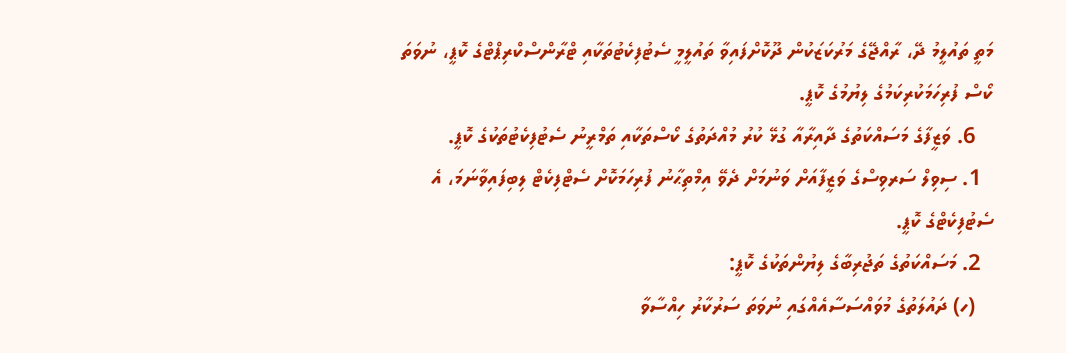މަތީ ތައުލީމު ދޭ، ރާއްޖޭގެ މަރުކަޒަކުން ދޫކޮށްފައިވާ ތައުލީމީ ސެޓުފިކެޓުތަކާއި ޓްރާންސްކްރިޕްޓްގެ ކޮޕީ، ނުވަތަ ކޯސް ފުރިހަމަކުރިކަމުގެ ލިޔުމުގެ ކޮޕީ.
   6. ވަޒީފާގެ މަސައްކަތުގެ ދާއިރާއާ ގުޅޭ ކުރު މުއްދަތުގެ ކޯސްތަކާއި ތަމްރީނު ސެޓުފިކެޓުތަކުގެ ކޮޕީ.
  1. ސިވިލް ސަރވިސްގެ ވަޒީފާއަށް ވަނުމަށް ދެވޭ އިމްތިޙާނު ފުރިހަމަކޮށް ސެޓްފިކެޓް ލިބިފައިވާނަމަ، އެ ސެޓުފިކެޓްގެ ކޮޕީ.
  2. މަސައްކަތުގެ ތަޖުރިބާގެ ލިޔުންތަކުގެ ކޮޕީ:
   (ހ) ދައުލަތުގެ މުވައްސަސާއެއްގައި ނުވަތަ ސަރުކާރު ހިއްސާވާ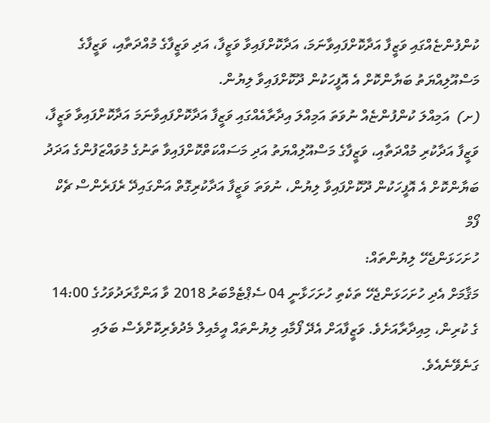ކުންފުންޏެއްގައި ވަޒީފާ އަދާކޮށްފައިވާނަމަ، އަދާކޮށްފައިވާ ވަޒީފާ، އަދި ވަޒީފާގެ މުއްދަތާއި، ވަޒީފާގެ މަސްއޫލިއްޔަތު ބަޔާންކޮށް އެ އޮފީހަކުން ދޫކޮށްފައިވާ ލިޔުން.
(ށ)  އަމިއްލަ ކުންފުންޏެއް ނުވަތަ އަމިއްލަ އިދާރާއެއްގައި ވަޒީފާ އަދާކޮށްފައިވާނަމަ އަދާކޮށްފައިވާ ވަޒީފާ، ވަޒީފާ އަދާކުރި މުއްދަތާއި، ވަޒީފާގެ މަސްއޫލިއްޔަތު އަދި މަސައްކަތްކޮށްފައިވާ ތަނުގެ މުވައްޒަފުންގެ އަދަދު ބަޔާންކޮށް އެ އޮފީހަކުން ދޫކޮށްފައިވާ ލިޔުން، ނުވަތަ ވަޒީފާ އަދާކުރިގޮތް އަންގައިދޭ ރެފަރެންސް ޗެކް ފޯމް
ހުށަހަޅަންޖެހޭ ލިޔުންތައް:
މަޤާމަށް އެދި ހުށަހަޅަންޖެހޭ ތަކެތި ހުށަހަޅާނީ 04 ސެޕްޓެމްބަރު 2018 ވާ އަންގާރަދުވަހުގެ 14:00 ގެ ކުރިން، މިއިދާރާއަށެވެ. ވަޒީފާއަށް އެދޭ ފޯމާއި ލިޔުންތައް އީމެއިލް މެދުވެރިކޮށްވެސް ބަލައި ގަނެވޭނެއެވެ.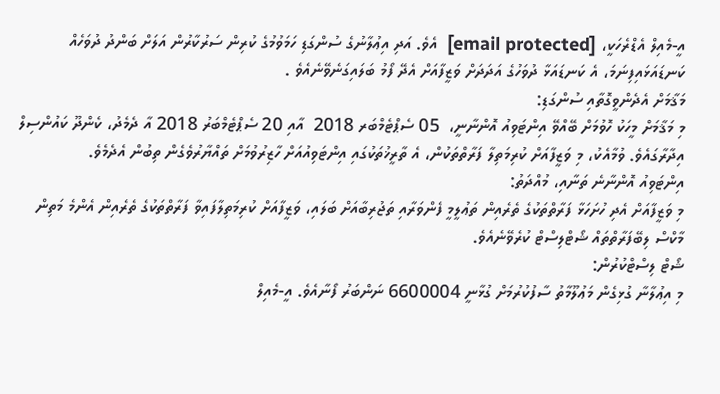އީ-މެއިލް އެޑްރެހަކީ، [email protected]  އެވެ. އަދި އިޢުލާނުގެ ސުންގަޑި ހަމަވުމުގެ ކުރިން ސަރުކާރުން އަލަށް ބަންދު ދުވަހެއް ކަނޑައަޅައިފިނަމަ، އެ ކަނޑައަޅާ ދުވަހުގެ އަދަދަށް ވަޒީފާއަށް އެދޭ ފޯމު ބަލައިގަނެވޭނެއެވެ .
މަޤާމަށް އެދެންވީގޮތާއި ސުންގަޑި:
މި މަޤާމަށް މީހަކު ހޮވުމަށް ބޭއްވޭ އިންޓަވިއު އޮންނާނީ،  05 ސެޕްޓެމްބަރ 2018  އާއި 20 ސެޕްޓެމްބަރު 2018 އާ ދެމެދު، ކެންދޫ ކައުންސިލް އިދާރާގައެވެ. ވުމާއެކު، މި ވަޒީފާއަށް ކުރިމަތިލާ ފަރާތްތަކުން، އެ ތާރީޚުތަކުގައި އިންޓަވިއުއަށް ހާޒިރުވުމަށް ތައްޔާރުވެގެން ތިބުން އެދެމެވެ.
އިންޓަވިއު އޮންނާނެ ތަނާއި، މުއްދަތު:
މި ވަޒީފާއަށް އެދި ހުށަހަޅާ ފަރާތްތަކުގެ ތެރެއިން ތަޢުލީމީ ފެންވަރާއި ތަޖުރިބާއަށް ބަލައި، ވަޒީފާއަށް ކުރިމަތިލާފައިވާ ފަރާތްތަކުގެ ތެރެއިން އެންމެ މަތިން މާކްސް ލިބޭފަރާތްތައް ޝޯޓްލިސްޓް ކުރެވޭނެއެވެ.
ޝޯޓް ލިސްޓްކުރުން:
މި އިޢުލާނާ ގުޅިގެން މަޢުލޫމާތު ސާފުކުރުމަށް ގުޅާނީ 6600004 ނަންބަރު ފޯނާއެވެ. އީ-މެއިލް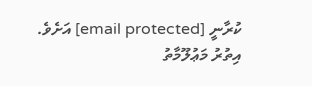ކުރާނީ [email protected] އަށެވެ.
އިތުރު މަޢުލޫމާތު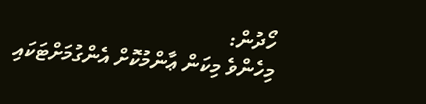ހޯދުން:
މިހެންވެ މިކަން ޢާންމުކޮށް އެންގުމަށްޓަކައި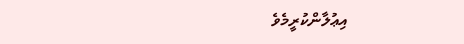އިޢުލާންކުރީމެވެ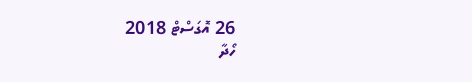26 އޮގަސްޓް 2018
ހޯދާ